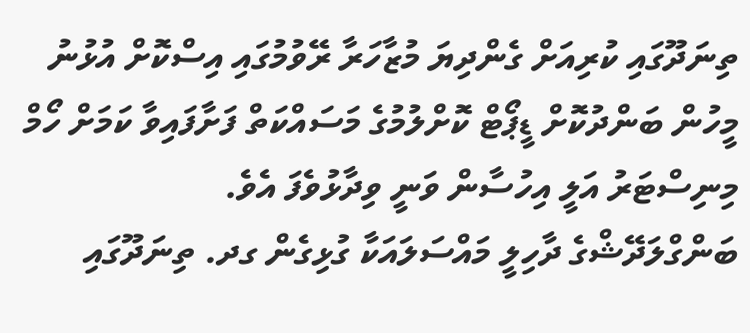ތިނަދޫގައި ކުރިއަށް ގެންދިޔަ މުޒާހަރާ ރޭވުމުގައި އިސްކޮށް އުޅުނު މީހުން ބަންދުކޮށް ޑީޕޯޓް ކޮށްލުމުގެ މަސައްކަތް ފަށާފައިވާ ކަމަށް ހޯމް މިނިސްޓަރު އަލީ އިހުސާން ވަނީ ވިދާޅުވެފަ އެވެ.
ބަންގްލަދޭޝްގެ ދާހިލީ މައްސަލައަކާ ގުޅިގެން ގދ. ތިނަދޫގައި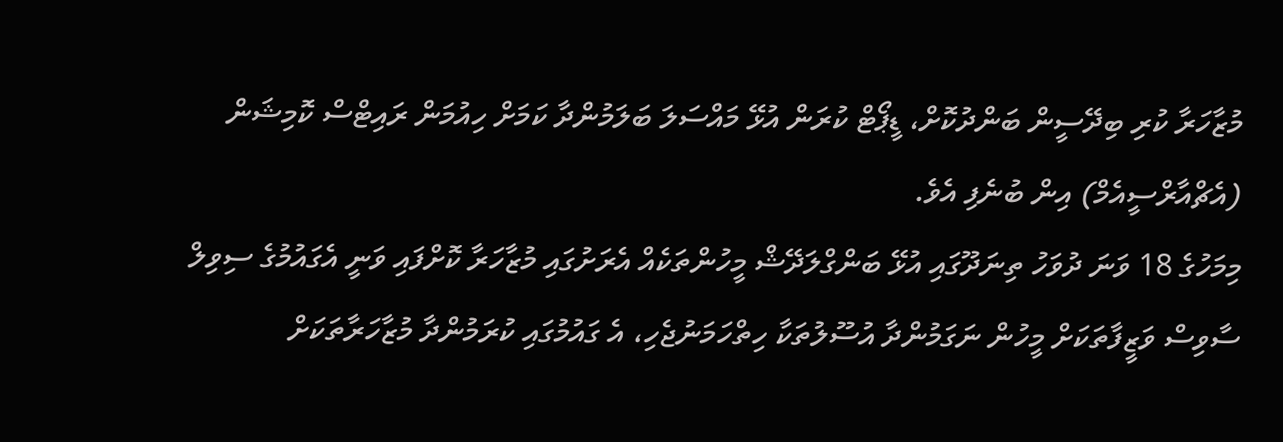މުޒާހަރާ ކުރި ބިދޭސީން ބަންދުކޮށް، ޑީޕޯޓް ކުރަން އުޅޭ މައްސަލަ ބަލަމުންދާ ކަމަށް ހިއުމަން ރައިޓްސް ކޮމިޝަން (އެޗްއާރްސީއެމް) އިން ބުނެފި އެވެ.
މިމަހުގެ 18 ވަނަ ދުވަހު ތިނަދޫގައި އުޅޭ ބަންގްލަދޭޝް މީހުންތަކެއް އެރަށުގައި މުޒާހަރާ ކޮށްފައި ވަނީ އެގައުމުގެ ސިވިލް ސާވިސް ވަޒީފާތަކަށް މީހުން ނަގަމުންދާ އުސޫލުތަކާ ހިތްހަމަނުޖެހި، އެ ގައުމުގައި ކުރަމުންދާ މުޒާހަރާތަކަށް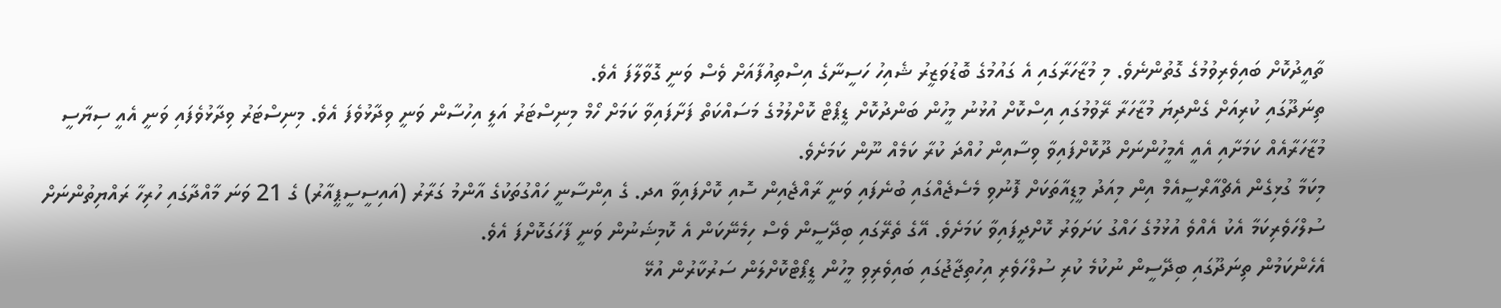ތާއީދުކޮށް ބައިވެރިވުމުގެ ގޮތުންނެވެ. މި މުޒާހަރާގައި އެ ގައުމުގެ ބޮޑުވަޒީރު ޝެއިހު ހަސީނާގެ އިސްތިއުފާއަށް ވެސް ވަނީ ގޮވާލާފަ އެވެ.
ތިނަދޫގައި ކުރިއަށް ގެންދިޔަ މުޒާހަރާ ރޭވުމުގައި އިސްކޮށް އުޅުނު މީހުން ބަންދުކޮށް ޑީޕޯޓް ކޮށްލުމުގެ މަސައްކަތް ފަށާފައިވާ ކަމަށް ހޯމް މިނިސްޓަރު އަލީ އިހުސާން ވަނީ ވިދާޅުވެފަ އެވެ. މިނިސްޓަރު ވިދާޅުވެފައި ވަނީ އެއީ ސިޔާސީ މުޒާހަރާއެއް ކަމަށާއި އެއީ އެމީހުންނަށް ދޫކޮށްފައިވާ ވިސާއިން ހުއްދަ ކުރާ ކަމެއް ނޫން ކަމަށެވެ.
މިކަމާ ގުޅިގެން އެޗްއާރްސީއެމް އިން މިއަދު މީޑިއާތަކަށް ފޮނުވި މެސެޖެއްގައި ބުނެފައި ވަނީ ރާއްޖެއިން ސޮއި ކޮށްފައިވާ އދ. ގެ އިންސާނީ ހައްގުތަކުގެ އާންމު ގަރާރު (އައިސީސީޕީއާރު) ގެ 21 ވަނަ މާއްދާގައި ހުރިހާ ރައްޔިތުންނަށް ސުލްހަވެރިކަމާ އެކު އެއްވެ އުޅުމުގެ ހައްގު ކަށަވަރު ކޮށްދީފައިވާ ކަމަށެވެ. އޭގެ ތެރޭގައި ބިދޭސީން ވެސް ހިމެނޭކަން އެ ކޮމިޝަނުން ވަނީ ފާހަގަކޮށްފަ އެވެ.
އެހެންކަމުން ތިނަދޫގައި ބިދޭސީން ނުކުމެ ކުރި ސުލްހަވެރި އިހުތިޖާޖުގައި ބައިވެރިވި މީހުން ޑީޕޯޓްކޮށްލަން ސަރުކާރުން އުޅޭ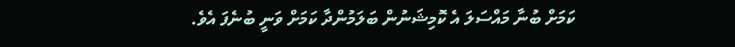ކަމަށް ބުނާ މައްސަލަ އެ ކޮމިޝަނުން ބަލަމުންދާ ކަމަށް ވަނީ ބުނެފަ އެވެ.